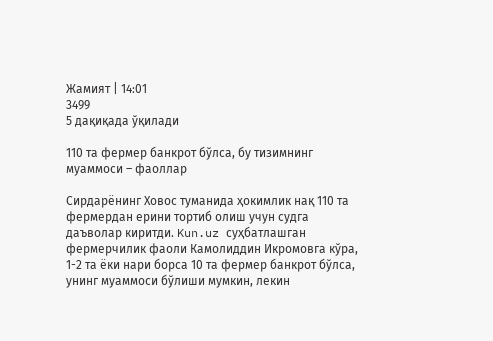Жамият | 14:01
3499
5 дақиқада ўқилади

110 та фермер банкрот бўлса, бу тизимнинг муаммоси – фаоллар

Сирдарёнинг Ховос туманида ҳокимлик нақ 110 та фермердан ерини тортиб олиш учун судга даъволар киритди. Kun.uz суҳбатлашган фермерчилик фаоли Камолиддин Икромовга кўра, 1-2 та ёки нари борса 10 та фермер банкрот бўлса, унинг муаммоси бўлиши мумкин, лекин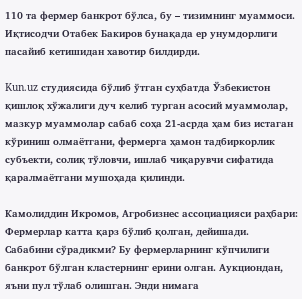110 та фермер банкрот бўлса, бу – тизимнинг муаммоси. Иқтисодчи Отабек Бакиров бунақада ер унумдорлиги пасайиб кетишидан хавотир билдирди.

Kun.uz студиясида бўлиб ўтган суҳбатда Ўзбекистон қишлоқ хўжалиги дуч келиб турган асосий муаммолар, мазкур муаммолар сабаб соҳа 21-асрда ҳам биз истаган кўриниш олмаётгани, фермерга ҳамон тадбиркорлик субъекти, солиқ тўловчи, ишлаб чиқарувчи сифатида қаралмаётгани мушоҳада қилинди.

Камолиддин Икромов, Агробизнес ассоциацияси раҳбари: Фермерлар катта қарз бўлиб қолган, дейишади. Сабабини сўрадикми? Бу фермерларнинг кўпчилиги банкрот бўлган кластернинг ерини олган. Аукциондан, яъни пул тўлаб олишган. Энди нимага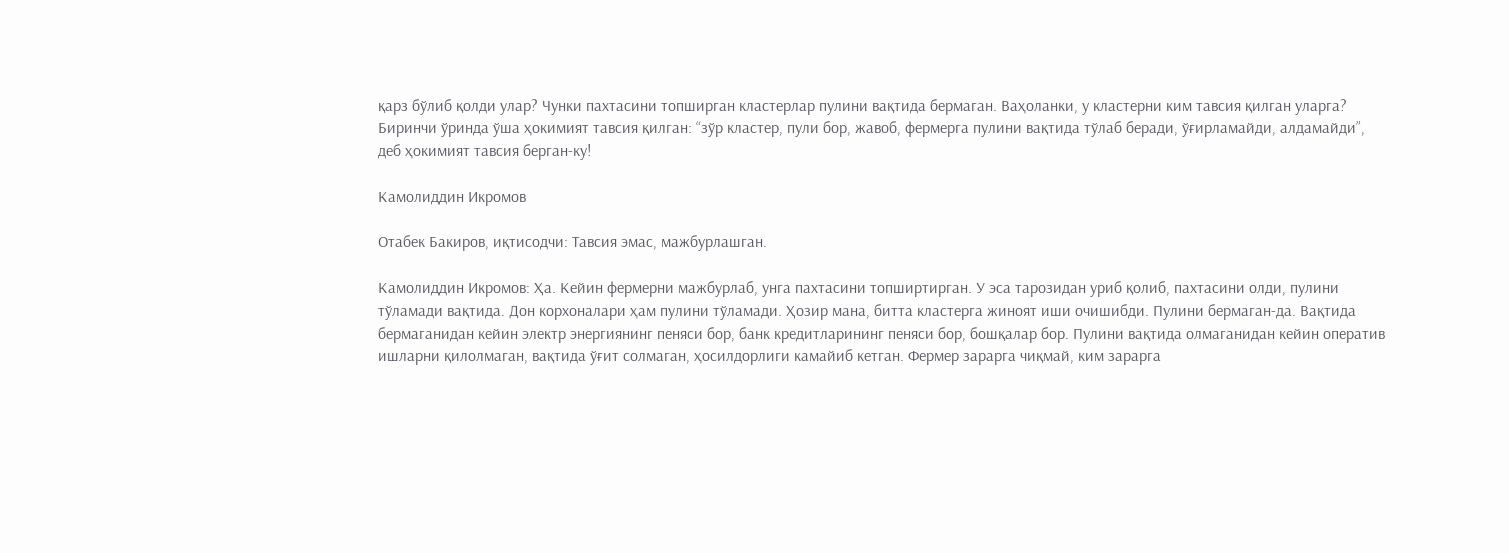қарз бўлиб қолди улар? Чунки пахтасини топширган кластерлар пулини вақтида бермаган. Ваҳоланки, у кластерни ким тавсия қилган уларга? Биринчи ўринда ўша ҳокимият тавсия қилган: “зўр кластер, пули бор, жавоб, фермерга пулини вақтида тўлаб беради, ўғирламайди, алдамайди”, деб ҳокимият тавсия берган-ку!

Камолиддин Икромов

Отабек Бакиров, иқтисодчи: Тавсия эмас, мажбурлашган.

Камолиддин Икромов: Ҳа. Кейин фермерни мажбурлаб, унга пахтасини топширтирган. У эса тарозидан уриб қолиб, пахтасини олди, пулини тўламади вақтида. Дон корхоналари ҳам пулини тўламади. Ҳозир мана, битта кластерга жиноят иши очишибди. Пулини бермаган-да. Вақтида бермаганидан кейин электр энергиянинг пеняси бор, банк кредитларининг пеняси бор, бошқалар бор. Пулини вақтида олмаганидан кейин оператив ишларни қилолмаган, вақтида ўғит солмаган, ҳосилдорлиги камайиб кетган. Фермер зарарга чиқмай, ким зарарга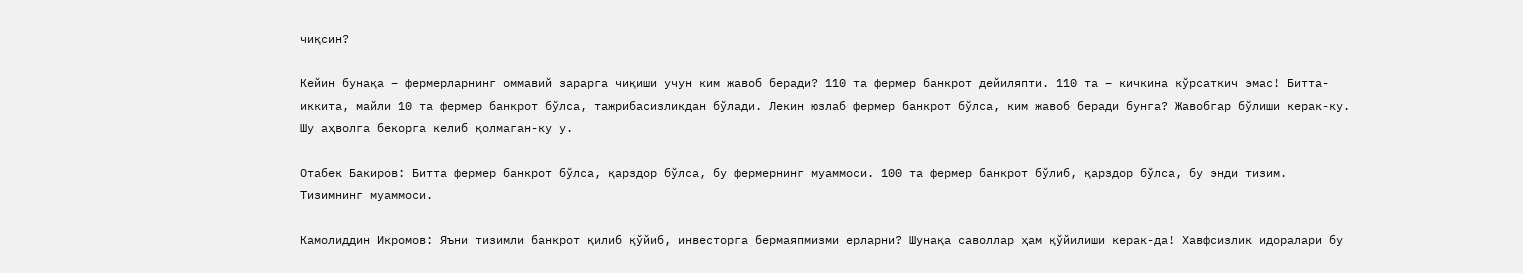чиқсин?

Кейин бунақа – фермерларнинг оммавий зарарга чиқиши учун ким жавоб беради? 110 та фермер банкрот дейиляпти. 110 та – кичкина кўрсаткич эмас! Битта-иккита, майли 10 та фермер банкрот бўлса, тажрибасизликдан бўлади. Лекин юзлаб фермер банкрот бўлса, ким жавоб беради бунга? Жавобгар бўлиши керак-ку. Шу аҳволга бекорга келиб қолмаган-ку у.

Отабек Бакиров: Битта фермер банкрот бўлса, қарздор бўлса, бу фермернинг муаммоси. 100 та фермер банкрот бўлиб, қарздор бўлса, бу энди тизим. Тизимнинг муаммоси.

Камолиддин Икромов: Яъни тизимли банкрот қилиб қўйиб, инвесторга бермаяпмизми ерларни? Шунақа саволлар ҳам қўйилиши керак-да! Хавфсизлик идоралари бу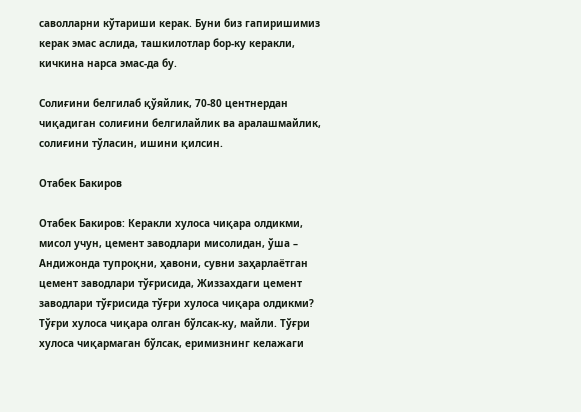саволларни кўтариши керак. Буни биз гапиришимиз керак эмас аслида, ташкилотлар бор-ку керакли, кичкина нарса эмас-да бу.

Солиғини белгилаб қўяйлик, 70-80 центнердан чиқадиган солиғини белгилайлик ва аралашмайлик, солиғини тўласин, ишини қилсин.

Отабек Бакиров

Отабек Бакиров: Керакли хулоса чиқара олдикми, мисол учун, цемент заводлари мисолидан, ўша – Андижонда тупроқни, ҳавони, сувни заҳарлаётган цемент заводлари тўғрисида, Жиззахдаги цемент заводлари тўғрисида тўғри хулоса чиқара олдикми? Тўғри хулоса чиқара олган бўлсак-ку, майли. Тўғри хулоса чиқармаган бўлсак, еримизнинг келажаги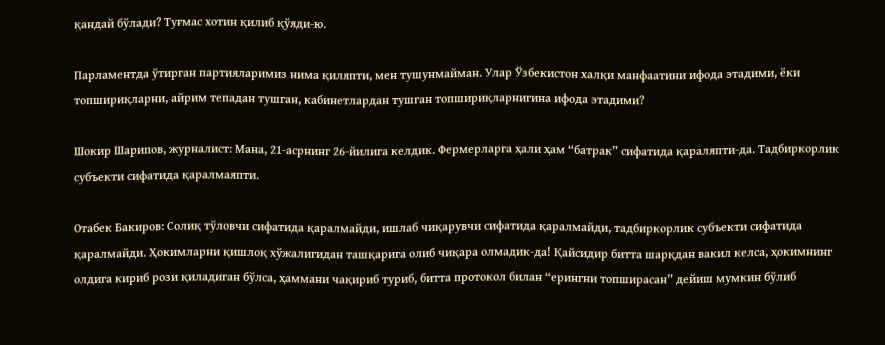қандай бўлади? Туғмас хотин қилиб қўяди-ю.

Парламентда ўтирган партияларимиз нима қиляпти, мен тушунмайман. Улар Ўзбекистон халқи манфаатини ифода этадими, ёки топшириқларни, айрим тепадан тушган, кабинетлардан тушган топшириқларнигина ифода этадими?

Шокир Шарипов, журналист: Мана, 21-асрнинг 26-йилига келдик. Фермерларга ҳали ҳам “батрак” сифатида қараляпти-да. Тадбиркорлик субъекти сифатида қаралмаяпти.

Отабек Бакиров: Солиқ тўловчи сифатида қаралмайди, ишлаб чиқарувчи сифатида қаралмайди, тадбиркорлик субъекти сифатида қаралмайди. Ҳокимларни қишлоқ хўжалигидан ташқарига олиб чиқара олмадик-да! Қайсидир битта шарқдан вакил келса, ҳокимнинг олдига кириб рози қиладиган бўлса, ҳаммани чақириб туриб, битта протокол билан “ерингни топширасан” дейиш мумкин бўлиб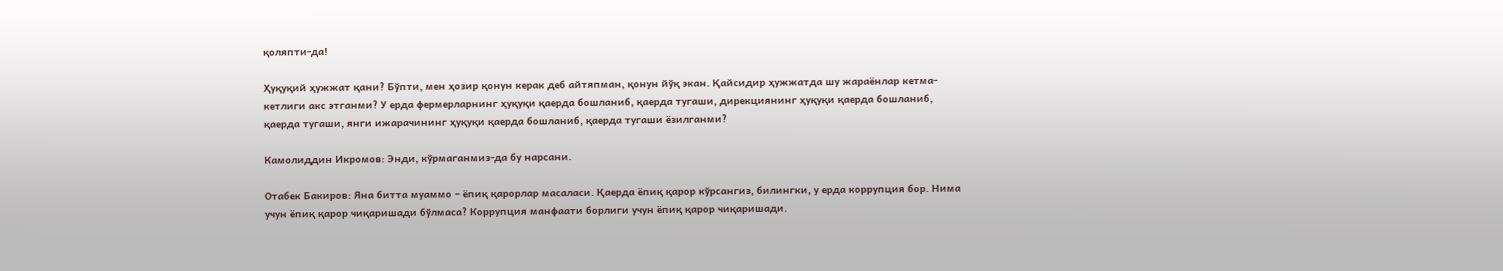қоляпти-да!

Ҳуқуқий ҳужжат қани? Бўпти, мен ҳозир қонун керак деб айтяпман, қонун йўқ экан. Қайсидир ҳужжатда шу жараёнлар кетма-кетлиги акс этганми? У ерда фермерларнинг ҳуқуқи қаерда бошланиб, қаерда тугаши, дирекциянинг ҳуқуқи қаерда бошланиб, қаерда тугаши, янги ижарачининг ҳуқуқи қаерда бошланиб, қаерда тугаши ёзилганми?

Камолиддин Икромов: Энди, кўрмаганмиз-да бу нарсани.

Отабек Бакиров: Яна битта муаммо – ёпиқ қарорлар масаласи. Қаерда ёпиқ қарор кўрсангиз, билингки, у ерда коррупция бор. Нима учун ёпиқ қарор чиқаришади бўлмаса? Коррупция манфаати борлиги учун ёпиқ қарор чиқаришади.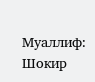Муаллиф:  Шокир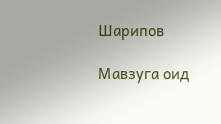Шарипов

Мавзуга оид